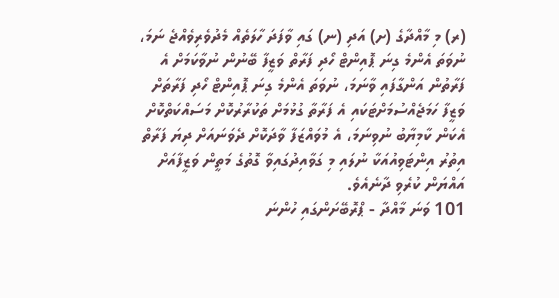(ރ) މި މާއްދާގެ (ށ) އަދި (ނ) ގައި ވާފަދަ ހާލަތެއް މެދުވެރިވެއްޖެ ނަމަ، ނުވަތަ އެންމެ ގިނަ ޕޮއިންޓް ހޯދި ފަރާތް ވަޒީފާ ބޭނުން ނުވާކަމަށް އެ ފަރާތުން އަންގާފައި ވާނަމަ، ނުވަތަ އެންމެ ގިނަ ޕޮއިންޓް ހޯދި ފަރާތަށް ވަޒީފާ ހަމަޖެއްސުމަށްޓަކައި އެ ފަރާތާ ގުޅުމަށް ތަކުރާރުކޮށް މަސައްކަތްކޮށް އެކަން ކާމިޔާބު ނުވިނަމަ، އެ މުވައްޒަފާ ވާދަކޮށް ދެވަނައަށް ދިޔަ ފަރާތް އިތުރު އިންޓަވިއުއަކާ ނުލައި މި ގަވާއިދުގައިވާ ގޮތުގެ މަތީން ވަޒީފާއަށް އައްޔަން ކުރެވި ދާނެއެވެ.
101 ވަނަ މާއްދާ - ޕްރޮބޭށަންގައި ހުންނަ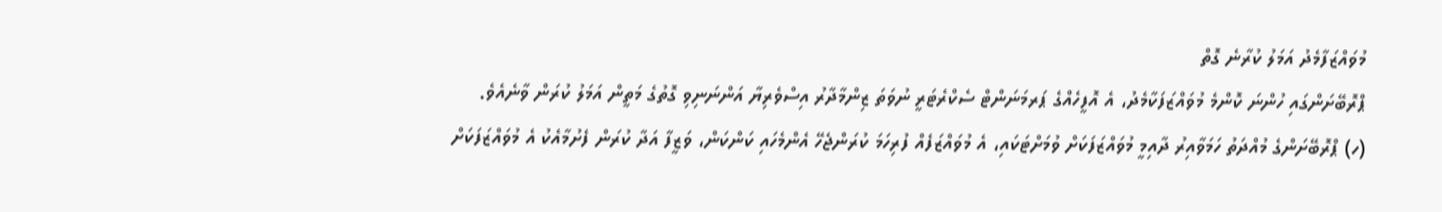މުވައްޒަފާމެދު އަމަލު ކުރާނެ ގޮތް
ޕްރޮބޭށަންގައި ހުންނަ ކޮންމެ މުވައްޒަފަކާމެދު، އެ އޮފީހެއްގެ ޕަރމަނަންޓް ސެކްރެޓަރީ ނުވަތަ ޒިންމާދާރު އިސްވެރިޔާ އަންނަނިވި ގޮތުގެ މަތީން އަމަލު ކުރަން ވާނެއެވެ.
(ހ) ޕްރޮބޭށަންގެ މުއްދަތު ހަމަވާއިރު ދާއިމީ މުވައްޒަފަކަށް ވުމަށްޓަކައި، އެ މުވައްޒަފެއް ފުރިހަމަ ކުރަންޖެހޭ އެންމެހައި ކަންކަން، ވަޒީފާ އަދާ ކުރަން ފެށުމާއެކު އެ މުވައްޒަފަކަށް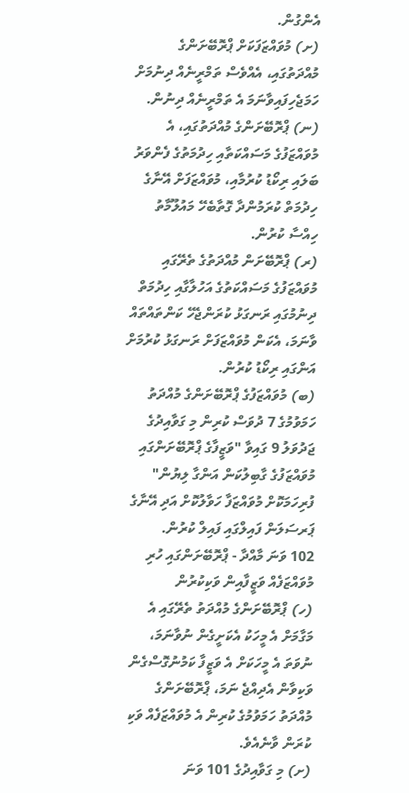އެންގުން.
(ށ) މުވައްޒަފަކަށް ޕްރޮބޭށަންގެ މުއްދަތުގައި، އެއްވެސް ތަމްރީނެއް ދިނުމަށް ހަމަޖެހިފައިވާނަމަ އެ ތަމްރީނެއް ދިނުން.
(ނ) ޕްރޮބޭށަންގެ މުއްދަތުގައި، އެ މުވައްޒަފުގެ މަސައްކަތާއި ހިދުމަތުގެ ފެންވަރު ބަލައި ރިކޯޑު ކުރުމާއި، މުވައްޒަފަށް އޭނާގެ ހިދުމަތް ކުރަމުންދާ ގޮތާބެހޭ މައުލޫމާތު ހިއްސާ ކުރުން.
(ރ) ޕްރޮބޭށަން މުއްދަތުގެ ތެރޭގައި މުވައްޒަފުގެ މަސައްކަތުގެ އަހުލާގާއި ހިދުމަތް ދިނުމުގައި ރަނގަޅު ކުރަންޖެހޭ ކަންތައްތައް ވާނަމަ، އެކަން މުވައްޒަފަށް ރަނގަޅު ކުރުމަށް އަންގައި ރިކޯޑު ކުރުން.
(ބ) މުވައްޒަފުގެ ޕްރޮބޭށަންގެ މުއްދަތު ހަމަވުމުގެ 7 ދުވަސް ކުރިން މި ގަވާއިދުގެ ޖަދުވަލު 9 ގައިވާ "ވަޒީފާގެ ޕްރޮބޭށަންގައި މުވައްޒަފުގެ ގާބިލުކަން އަންގާ ލިޔުން" ފުރިހަމަކޮށް މުވައްޒަފާ ހަވާލުކޮށް އަދި އޭނާގެ ޕަރސަލަން ފައިލްގައި ފައިލް ކުރުން.
102 ވަނަ މާއްދާ - ޕްރޮބޭށަންގައި ހުރި މުވައްޒަފެއް ވަޒީފާއިން ވަކިކުރުން
(ހ) ޕްރޮބޭށަންގެ މުއްދަތު ތެރޭގައި އެ މަގާމަށް އެ މީހަކު އެކަށީގެން ނުވާނަމަ، ނުވަތަ އެ މީހަކަށް އެ ވަޒީފާ ކަމުނުގޮސްގެން ވަކިވާން އެދިއްޖެ ނަމަ، ޕްރޮބޭށަންގެ މުއްދަތު ހަމަވުމުގެ ކުރިން އެ މުވައްޒަފެއް ވަކި ކުރަން ވާނެއެވެ.
(ށ) މި ގަވާއިދުގެ 101 ވަނަ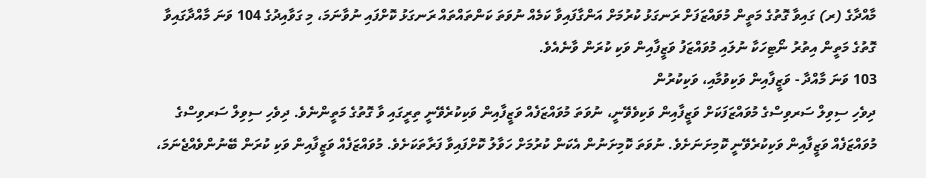މާއްދާގެ (ރ) ގައިވާ ގޮތުގެ މަތީން މުވައްޒަފަށް ރަނގަޅު ކުރުމަށް އަންގާފައިވާ ކަމެއް ނުވަތަ ކަންތައްތައް ރަނގަޅު ކޮށްފައި ނުވާނަމަ، މި ގަވާއިދުގެ 104 ވަނަ މާއްދާގައިވާ ގޮތުގެ މަތީން އިތުރު ނޯޓިހަކާ ނުލައި މުވައްޒަފު ވަޒީފާއިން ވަކި ކުރަން ވާނެއެވެ.
103 ވަނަ މާއްދާ - ވަޒީފާއިން ވަކިވުމާއި، ވަކިކުރުން
ދިވެހި ސިވިލް ސަރވިސްގެ މުވައްޒަފަކަށް ވަޒީފާއިން ވަކިވެވޭނީ، ނުވަތަ މުވައްޒަފެއް ވަޒީފާއިން ވަކިކުރެވޭނީ ތިރީގައި ވާ ގޮތުގެ މަތީންނެވެ. ދިވެހި ސިވިލް ސަރވިސްގެ މުވައްޒަފެއް ވަޒީފާއިން ވަކިކުރެވޭނީ ކޮމިށަނަށެވެ. ނުވަތަ ކޮމިށަނުން އެކަން ކުރުމަށް ހަވާލު ކޮށްފައިވާ ފަރާތަކަށެވެ. މުވައްޒަފެއް ވަޒީފާއިން ވަކި ކުރަން ބޭނުންވެއްޖެނަމަ،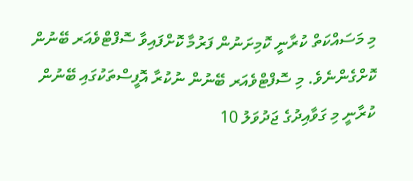މި މަސައްކަތް ކުރާނީ ކޮމިށަނުން ފަރުމާ ކޮށްފައިވާ ސޮފްޓްވެއަރ ބޭނުން ކޮށްގެންނެވެ. މި ސޮފްޓްވެއަރ ބޭނުން ނުކުރާ އޮފީސްތަކުގައި ބޭނުން ކުރާނީ މި ގަވާއިދުގެ ޖަދުވަލު 10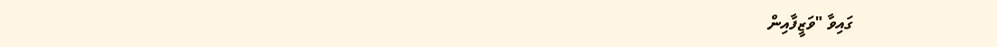ގައިވާ "ވަޒީފާއިން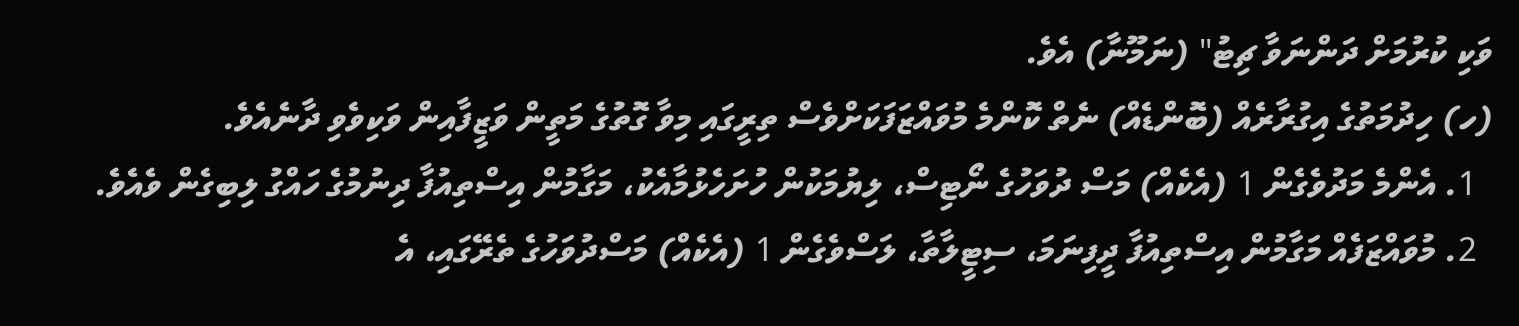ވަކި ކުރުމަށް ދަންނަވާ ޗިޓު" (ނަމޫނާ) އެވެ.
(ހ) ހިދުމަތުގެ އިގުރާރެއް (ބޮންޑެއް) ނެތް ކޮންމެ މުވައްޒަފަކަށްވެސް ތިރީގައި މިވާ ގޮތުގެ މަތީން ވަޒީފާއިން ވަކިވެވި ދާނެއެވެ.
  1. އެންމެ މަދުވެގެން 1 (އެކެއް) މަސް ދުވަހުގެ ނޯޓިސް، ލިޔުމަކުން ހުށަހެޅުމާއެކު، މަގާމުން އިސްތިއުފާ ދިނުމުގެ ހައްގު ލިބިގެން ވެއެވެ.
  2. މުވައްޒަފެއް މަގާމުން އިސްތިއުފާ ދީފިނަމަ، ސިޓީލާތާ، ލަސްވެގެން 1 (އެކެއް) މަސްދުވަހުގެ ތެރޭގައި، އެ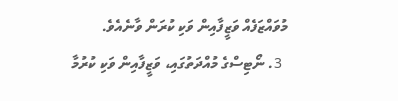މުވައްޒަފެއް ވަޒީފާއިން ވަކި ކުރަން ވާނެއެވެ.
  3. ނޯޓިސްގެ މުއްދަތުގައި، ވަޒީފާއިން ވަކި ކުރުމާ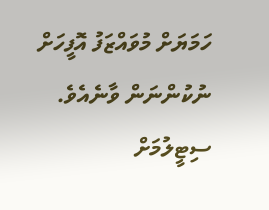ހަމަޔަށް މުވައްޒަފު އޮފީހަށް ނުކުންނަން ވާނެއެވެ. ސިޓީލުމަށް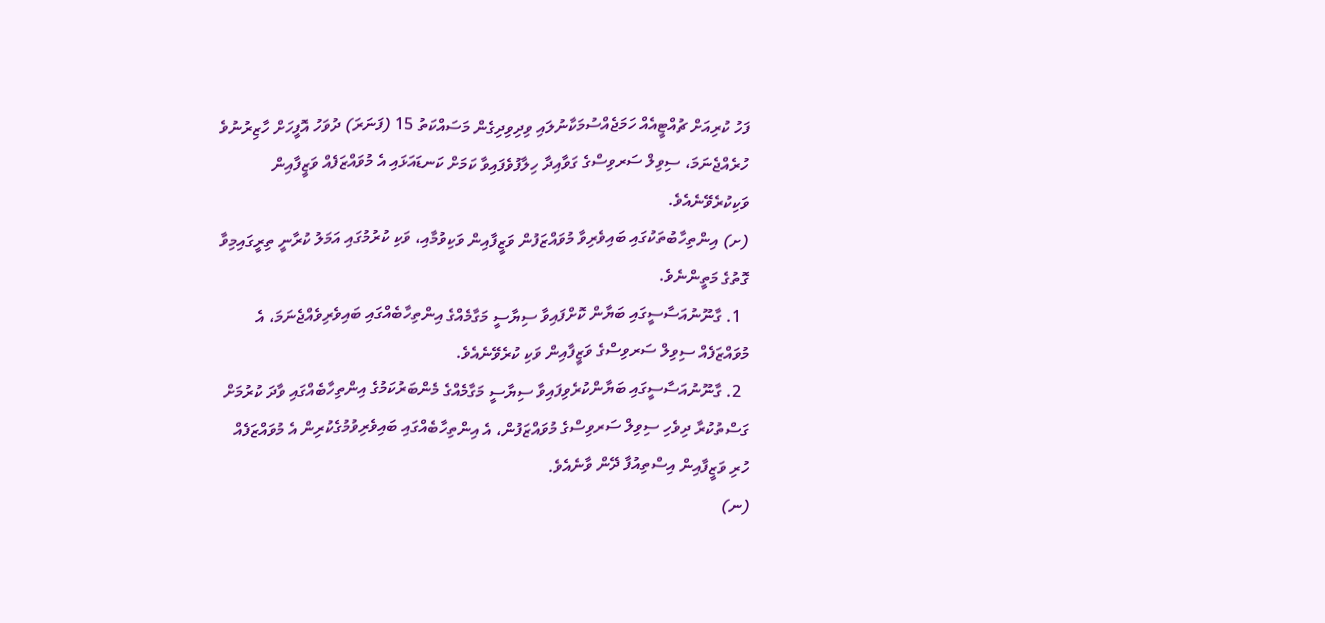ފަހު ކުރިއަށް ޗުއްޓީއެއް ހަމަޖެއްސުމަކާނުލައި ވިދިވިދިގެން މަސައްކަތު 15 (ފަނަރަ) ދުވަހު އޮފީހަށް ހާޒިރުނުވެ ހުރެއްޖެނަމަ، ސިވިލް ސަރވިސްގެ ގަވާއިދާ ހިލާފުވެފައިވާ ކަމަށް ކަނޑައަޅައި އެ މުވައްޒަފެއް ވަޒީފާއިން ވަކިކުރެވޭނެއެވެ.
(ށ) އިންތިހާބުތަކުގައި ބައިވެރިވާ މުވައްޒަފުން ވަޒީފާއިން ވަކިވުމާއި، ވަކި ކުރުމުގައި އަމަލު ކުރާނީ ތިރީގައިމިވާ ގޮތުގެ މަތީންނެވެ.
  1. ގާނޫނުއަސާސީގައި ބަޔާން ކޮށްފައިވާ ސިޔާސީ މަގާމެއްގެ އިންތިހާބެއްގައި ބައިވެރިވެއްޖެނަމަ، އެ މުވައްޒަފެއް ސިވިލް ސަރވިސްގެ ވަޒީފާއިން ވަކި ކުރެވޭނެއެވެ.
  2. ގާނޫނުއަސާސީގައި ބަޔާންކުރެވިފައިވާ ސިޔާސީ މަގާމެއްގެ މެންބަރުކަމުގެ އިންތިހާބެއްގައި ވާދަ ކުރުމަށް ގަސްތުކުރާ ދިވެހި ސިވިލް ސަރވިސްގެ މުވައްޒަފުން، އެ އިންތިހާބެއްގައި ބައިވެރިވުމުގެކުރިން އެ މުވައްޒަފެއް ހުރި ވަޒީފާއިން އިސްތިއުފާ ދޭން ވާނެއެވެ.
(ނ)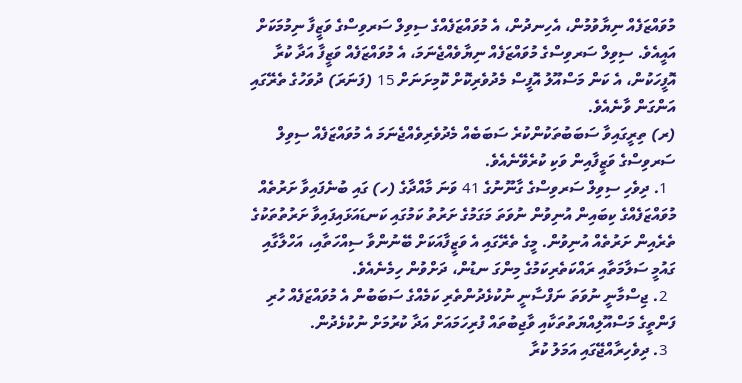މުވައްޒަފެއް ނިޔާވުމުން، އެހިނދުން، އެ މުވައްޒަފެއްގެ ސިވިލް ސަރވިސްގެ ވަޒީފާ ނިމުމަކަށް އައީއެވެ. ސިވިލް ސަރވިސްގެ މުވައްޒަފެއް ނިޔާވެއްޖެނަމަ، އެ މުވައްޒަފެއް ވަޒީފާ އަދާ ކުރާ އޮފީހަކުން، އެ ކަން މަސްއޫލު އޮފީސް މެދުވެރިކޮށް ކޮމިށަނަށް 15 (ފަނަރަ) ދުވަހުގެ ތެރޭގައި އަންގަން ވާނެއެވެ.
(ރ) ތިރީގައިވާ ސަބަބުތަކުންކުރެ ސަބަބެއް މެދުވެރިވެއްޖެނަމަ އެ މުވައްޒަފެއް ސިވިލް ސަރވިސްގެ ވަޒީފާއިން ވަކި ކުރެވޭނެއެވެ.
  1. ދިވެހި ސިވިލް ސަރވިސްގެ ގާނޫނުގެ 41 ވަނަ މާއްދާގެ (ހ) ގައި ބުނެފައިވާ ށަރުތެއް މުވައްޒަފެއްގެ ކިބައިން އުނިވުން ނުވަތަ މަގަމުގެ ށަރުތު ކަމުގައި ކަނޑައަޅައިފައިވާ ށަރުތުތަކުގެ ތެރެއިން ށަރުތެއް އުނިވުން. މީގެ ތެރޭގައި އެ ވަޒީފާއަކަށް ބޭނުންވާ ސިއްހަތާއި، އަހްލާގާއި ގައުމީ ސަލާމަތާއި ރައްކަތެރިކަމުގެ މިންގަ ނޑުން، ދަށްވުން ހިމެނެއެވެ.
  2. ޖިސްމާނީ ނުވަތަ ނަފްސާނީ ނުކުޅެދުންތެރި ކަމެއްގެ ސަބަބުން އެ މުވައްޒަފެއް ހުރި ފަންތީގެ މަސްއޫލިއްޔަތުތަކާއި ވާޖިބުތައް ފުރިހަމައަށް އަދާ ކުރުމަށް ނުކުޅެދުން.
  3. ދިވެހިރާއްޖޭގައި އަމަލު ކުރާ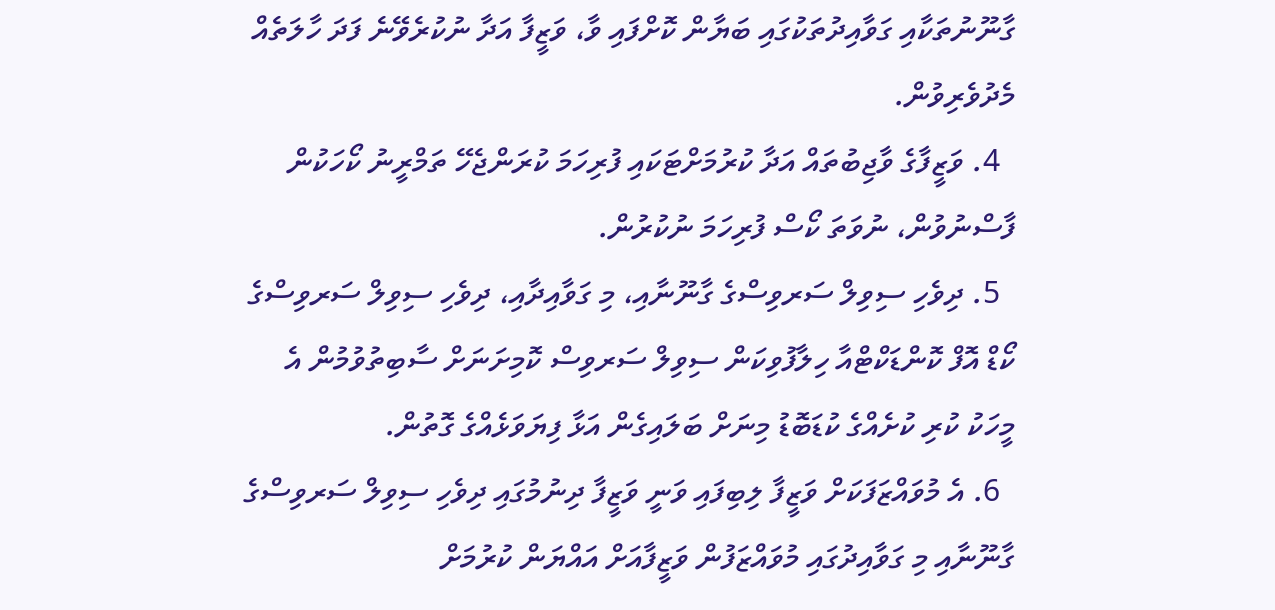ގާނޫނުތަކާއި ގަވާއިދުތަކުގައި ބަޔާން ކޮށްފައި ވާ، ވަޒީފާ އަދާ ނުކުރެވޭނެ ފަދަ ހާލަތެއް މެދުވެރިވުން.
  4. ވަޒީފާގެ ވާޖިބުތައް އަދާ ކުރުމަށްޓަކައި ފުރިހަމަ ކުރަންޖެހޭ ތަމްރީނު ކޯހަކުން ފާސްނުވުން، ނުވަތަ ކޯސް ފުރިހަމަ ނުކުރުން.
  5. ދިވެހި ސިވިލް ސަރވިސްގެ ގާނޫނާއި، މި ގަވާއިދާއި، ދިވެހި ސިވިލް ސަރވިސްގެ ކޯޑް އޮފް ކޮންޑަކްޓްއާ ހިލާފުވިކަން ސިވިލް ސަރވިސް ކޮމިށަނަށް ސާބިތުވުމުން އެ މީހަކު ކުރި ކުށެއްގެ ކުޑަބޮޑު މިނަށް ބަލައިގެން އަޅާ ފިޔަވަޅެއްގެ ގޮތުން.
  6. އެ މުވައްޒަފަކަށް ވަޒީފާ ލިބިފައި ވަނީ ވަޒީފާ ދިނުމުގައި ދިވެހި ސިވިލް ސަރވިސްގެ ގާނޫނާއި މި ގަވާއިދުގައި މުވައްޒަފުން ވަޒީފާއަށް އައްޔަން ކުރުމަށް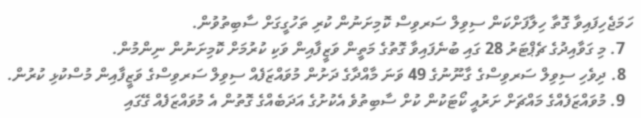ހަމަޖެހިފައިވާ ގޮތާ ހިލާފަށްކަން ސިވިލް ސަރވިސް ކޮމިށަނުން ކުރި ތަހުގީގަށް ސާބިތުވުން.
  7. މި ގަވާއިދުގެ ޗެޕްޓަރު 28 ގައި ބުނެފައިވާ ގޮތުގެ މަތީން ވަޒީފާއިން ވަކި ކުރުމަށް ކޮމިށަނުން ނިންމުން.
  8. ދިވެހި ސިވިލް ސަރވިސްގެ ގާނޫނުގެ 49 ވަނަ މާއްދާގެ ދަށުން މުވައްޒަފެއް ސިވިލް ސަރވިސްގެ ވަޒީފާއިން މުސްކުޅި ކުރުން.
  9. މުވައްޒަފެއްގެ މައްޗަށް ށަރުއީ ކޯޓަކުން ކުށް ސާބިތުވެ އެކުށުގެ އަދަބެއްގެ ގޮތުން އެ މުވައްޒަފެއް ގޭގައި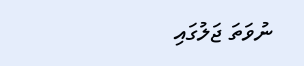ނުވަތަ ޖަލުގައި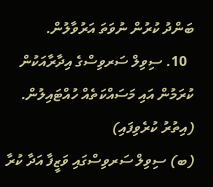ބަންދު ކުރުން ނުވަތަ އަރުވާލުން.
  10. ސިވިލް ސަރވިސްގެ އިދާރާއަކުން ކުރަމުން އައި މަސައްކަތެއް ހުއްޓައިލުން. (އިތުރު ކުރެވިފައި)
(ބ) ސިވިލް ސަރވިސްގައި ވަޒީފާ އަދާ ކުރާ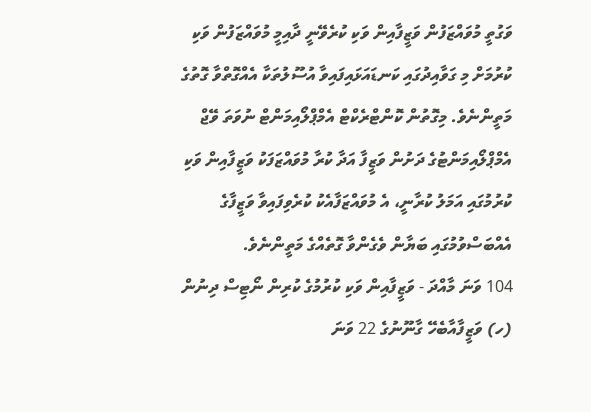ވަގުތީ މުވައްޒަފުން ވަޒީފާއިން ވަކި ކުރެވޭނީ ދާއިމީ މުވައްޒަފުން ވަކި ކުރުމަށް މި ގަވާއިދުގައި ކަނޑައަޅައިފައިވާ އުސޫލުތަކާ އެއްގޮތްވާ ގޮތުގެ މަތީންނެވެ. މިގޮތުން ކޮންޓްރެކްޓް އެމްޕްލޯއިމަންޓް ނުވަތަ ވޭޖް އެމްޕްލޯއިމަންޓުގެ ދަށުން ވަޒީފާ އަދާ ކުރާ މުވައްޒަފަކު ވަޒީފާއިން ވަކި ކުރުމުގައި އަމަލު ކުރާނީ، އެ މުވައްޒަފާއެކު ކުރެވިފައިވާ ވަޒީފާގެ އެއްބަސްވުމުގައި ބަޔާން ވެގެންވާ ގޮތެއްގެ މަތީންނެވެ.
104 ވަނަ މާއްދަ - ވަޒީފާއިން ވަކި ކުރުމުގެ ކުރިން ނޯޓިސް ދިނުން
(ހ) ވަޒީފާއާބެހޭ ގާނޫނުގެ 22 ވަނަ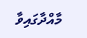މާއްދާގައިވާ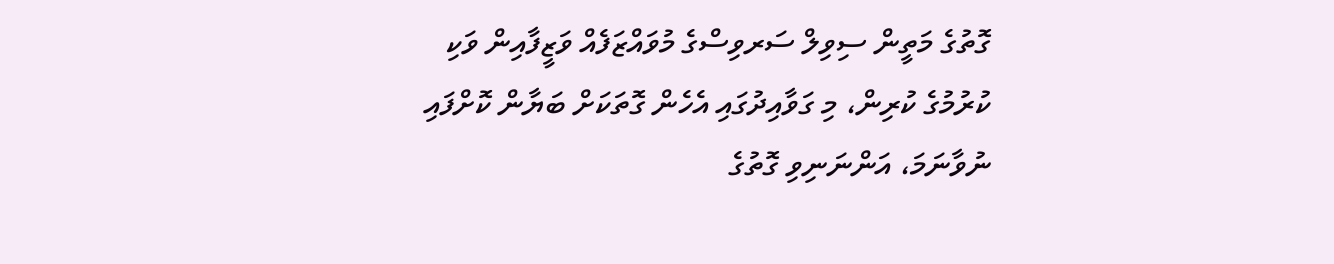ގޮތުގެ މަތީން ސިވިލް ސަރވިސްގެ މުވައްޒަފެއް ވަޒީފާއިން ވަކި ކުރުމުގެ ކުރިން، މި ގަވާއިދުގައި އެހެން ގޮތަކަށް ބަޔާން ކޮށްފައި ނުވާނަމަ، އަންނަނިވި ގޮތުގެ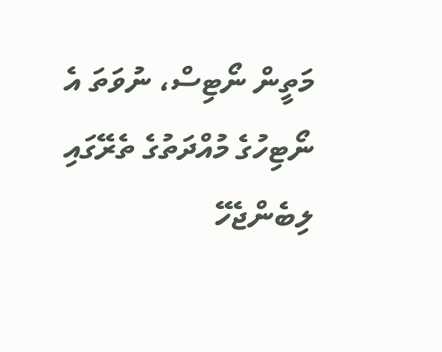މަތީން ނޯޓިސް، ނުވަތަ އެ ނޯޓިހުގެ މުއްދަތުގެ ތެރޭގައި ލިބެންޖެހޭ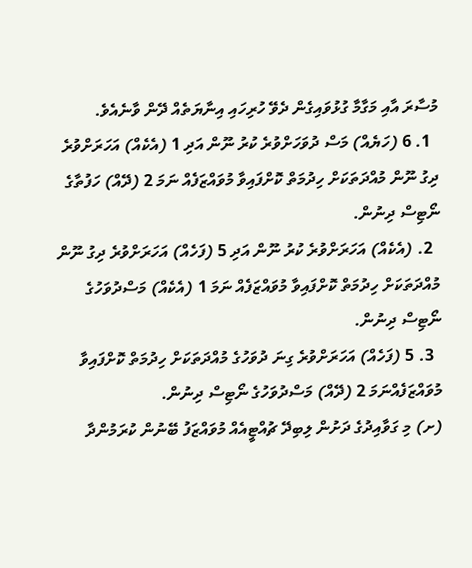މުސާރަ އާއި މަގާމާ ގުޅުވައިގެން ދެވޭ ހުރިހައި އިނާޔަތެއް ދޭން ވާނެއެވެ.
  1. 6 (ހަޔެއް) މަސް ދުވަހަށްވުރެ ކުރު ނޫން އަދި 1 (އެކެއް) އަހަރަށްވުރެ ދިގު ނޫން މުއްދަތަކަށް ހިދުމަތް ކޮށްފައިވާ މުވައްޒަފެއް ނަމަ 2 (ދޭއް) ހަފުތާގެ ނޯޓިސް ދިނުން.
  2. (އެކެއް) އަހަރަށްވުރެ ކުރު ނޫން އަދި 5 (ފަހެއް) އަހަރަށްވުރެ ދިގު ނޫން މުއްދަތަކަށް ހިދުމަތް ކޮށްފައިވާ މުވައްޒަފެއް ނަމަ 1 (އެކެއް) މަސްދުވަހުގެ ނޯޓިސް ދިނުން.
  3. 5 (ފަހެއް) އަހަރަށްވުރެ ގިނަ ދުވަހުގެ މުއްދަތަކަށް ހިދުމަތް ކޮށްފައިވާ މުވައްޒަފެއްނަމަ 2 (ދޭއް) މަސްދުވަހުގެ ނޯޓިސް ދިނުން.
(ށ) މި ގަވާއިދުގެ ދަށުން ލިބިދޭ ޗުއްޓީއެއް މުވައްޒަފު ބޭނުން ކުރަމުންދާ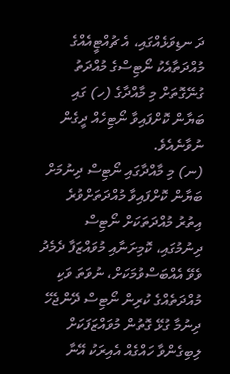ދަ ނޑިވަޅެއްގައި، އެ ޗުއްޓީއެއްގެ މުއްދަތާއެކު ނޯޓިސްގެ މުއްދަތު ގުނޭގޮތަށް މި މާއްދާގެ (ހ) ގައި ބަޔާން ކޮށްފައިވާ ނޯޓިހެއް ދީގެން ނުވާނެއެވެ.
(ނ) މި މާއްދާގައި ނޯޓިސް ދިނުމަށް ބަޔާން ކޮށްފައިވާ މުއްދަތަށްވުރެ އިތުރު މުއްދަތަކަށް ނޯޓިސް ދިނުމުގައި، ކޮމިށަނާއި މުވައްޒަފާ ދެމެދު ވެވޭ އެއްބަސްވުމަކަށް، ނުވަތަ ވަކި މުއްދަތެއްގެ ކުރިން ނޯޓިސް ދޭންޖެހޭ ދިނުމާ ގުޅޭ ގޮތުން މުވައްޒަފަކަށް ލިބިގެންވާ ހައްގެއް އެއިރަކު އޭނާ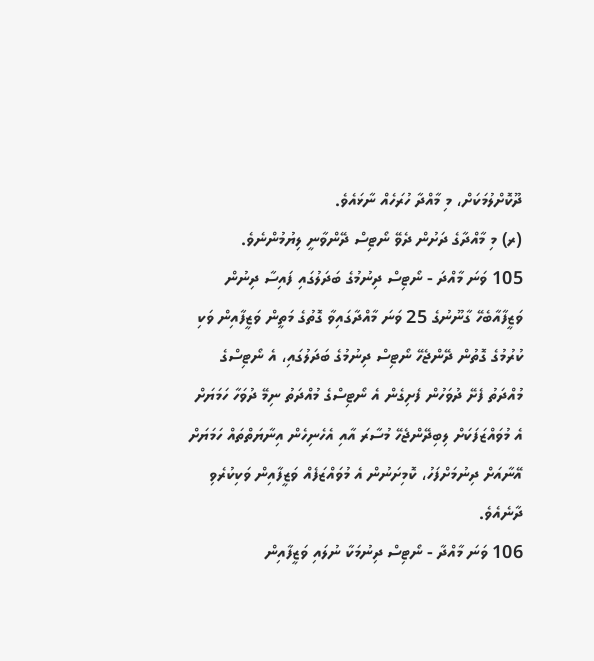ދޫކޮށްލުމަކަށް، މި މާއްދާ ހުރަހެއް ނާޅައެވެ.
(ރ) މި މާއްދާގެ ދަށުން ދެވޭ ނޯޓިސް ދޭންވާނީ ލިޔުމުންނެވެ.
105 ވަނަ މާއްދަ - ނޯޓިސް ދިނުމުގެ ބަދަލުގައި ފައިސާ ދިނުން
ވަޒީފާއާބެހޭ ގާނޫނުގެ 25 ވަނަ މާއްދާގައިވާ ގޮތުގެ މަތީން ވަޒީފާއިން ވަކި ކުރުމުގެ ގޮތުން ދޭންޖެހޭ ނޯޓިސް ދިނުމުގެ ބަދަލުގައި، އެ ނޯޓިސްގެ މުއްދަތު ފެށޭ ދުވަހުން ފެށިގެން އެ ނޯޓިސްގެ މުއްދަތު ނިމޭ ދުވަހާ ހަމަޔަށް އެ މުވައްޒަފަކަށް ލިބިދޭންޖެހޭ މުސާރަ އާއި އެހެނިހެން އިނާޔަތްތައް ހަމަޔަށް އޭނާއަށް ދިނުމަށްފަހު، ކޮމިށަނުން އެ މުވައްޒަފެއް ވަޒީފާއިން ވަކިކުރެވި ދާނެއެވެ.
106 ވަނަ މާއްދާ - ނޯޓިސް ދިނުމަކާ ނުލައި ވަޒީފާއިން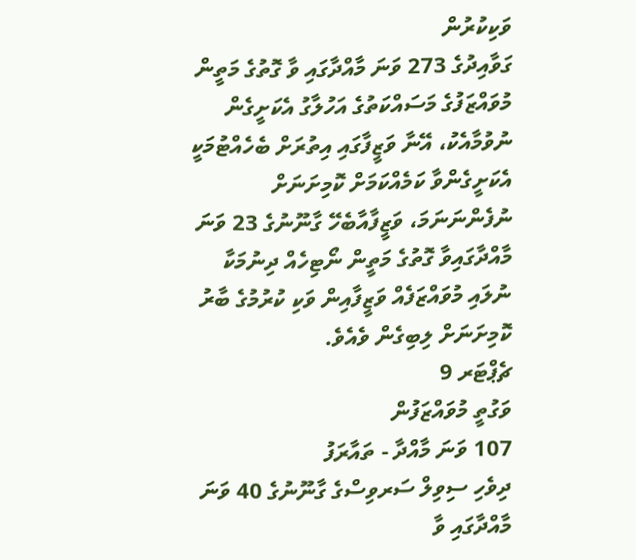ވަކިކުރުން
ގަވާއިދުގެ 273 ވަނަ މާއްދާގައި ވާ ގޮތުގެ މަތީން މުވައްޒަފުގެ މަސައްކަތުގެ އަހުލާގު އެކަށީގެން ނުވުމާއެކު، އޭނާ ވަޒީފާގައި އިތުރަށް ބެހެއްޓުމަކީ އެކަށީގެންވާ ކަމެއްކަމަށް ކޮމިށަނަށް ނުފެންނަނަމަ، ވަޒީފާއާބެހޭ ގާނޫނުގެ 23 ވަނަ މާއްދާގައިވާ ގޮތުގެ މަތީން ނޯޓިހެއް ދިނުމަކާ ނުލައި މުވައްޒަފެއް ވަޒީފާއިން ވަކި ކުރުމުގެ ބާރު ކޮމިށަނަށް ލިބިގެން ވެއެވެ.
ޗެޕްޓަރ 9
ވަގުތީ މުވައްޒަފުން
107 ވަނަ މާއްދާ - ތައާރަފު
ދިވެހި ސިވިލް ސަރވިސްގެ ގާނޫނުގެ 40 ވަނަ މާއްދާގައި ވާ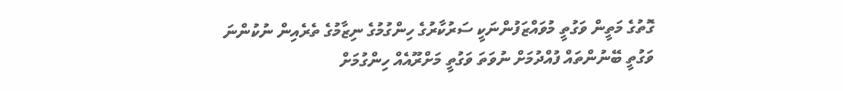ގޮތުގެ މަތީން ވަގުތީ މުވައްޒަފުންނަކީ ސަރުކާރުގެ ހިންގުމުގެ ނިޒާމުގެ ތެރެއިން ނުކުންނަ ވަގުތީ ބޭނުންތައް ފުއްދުމަށް ނުވަތަ ވަގުތީ މަށްރޫއެއް ހިންގުމަށް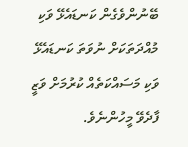ބޭނުންވެގެން ކަނޑައެޅޭ ވަކި މުއްދަތަކަށް ނުވަތަ ކަނޑައެޅޭ ވަކި މަސައްކަތެއް ކުރުމަށް ވަޒީ ފާދެވޭ މީހުންނެވެ.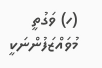(ހ) ވަގުތީ މުވައްޒަފުންނަކީ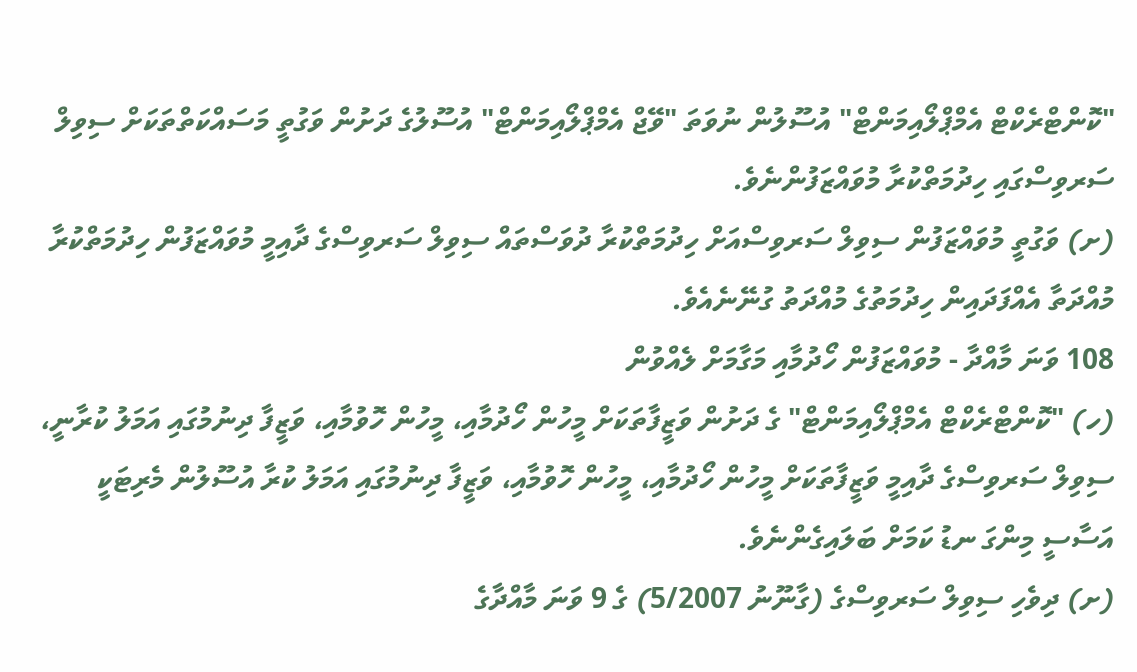"ކޮންޓްރެކްޓް އެމްޕްލޯއިމަންޓް" އުސޫލުން ނުވަތަ "ވޭޖް އެމްޕްލޯއިމަންޓް" އުސޫލުގެ ދަށުން ވަގުތީ މަސައްކަތްތަކަށް ސިވިލް ސަރވިސްގައި ހިދުމަތްކުރާ މުވައްޒަފުންނެވެ.
(ށ) ވަގުތީ މުވައްޒަފުން ސިވިލް ސަރވިސްއަށް ހިދުމަތްކުރާ ދުވަސްތައް ސިވިލް ސަރވިސްގެ ދާއިމީ މުވައްޒަފުން ހިދުމަތްކުރާ މުއްދަތާ އެއްފަދައިން ހިދުމަތުގެ މުއްދަތު ގުނޭނެއެވެ.
108 ވަނަ މާއްދާ - މުވައްޒަފުން ހޯދުމާއި މަގާމަށް ލެއްވުން
(ހ) "ކޮންޓްރެކްޓް އެމްޕްލޯއިމަންޓް" ގެ ދަށުން ވަޒީފާތަކަށް މީހުން ހޯދުމާއި، މީހުން ހޮވުމާއި، ވަޒީފާ ދިނުމުގައި އަމަލު ކުރާނީ، ސިވިލް ސަރވިސްގެ ދާއިމީ ވަޒީފާތަކަށް މީހުން ހޯދުމާއި، މީހުން ހޮވުމާއި، ވަޒީފާ ދިނުމުގައި އަމަލު ކުރާ އުސޫލުން މެރިޓަކީ އަސާސީ މިންގަ ނޑު ކަމަށް ބަލައިގެންނެވެ.
(ށ) ދިވެހި ސިވިލް ސަރވިސްގެ (ގާނޫނު 5/2007) ގެ 9 ވަނަ މާއްދާގެ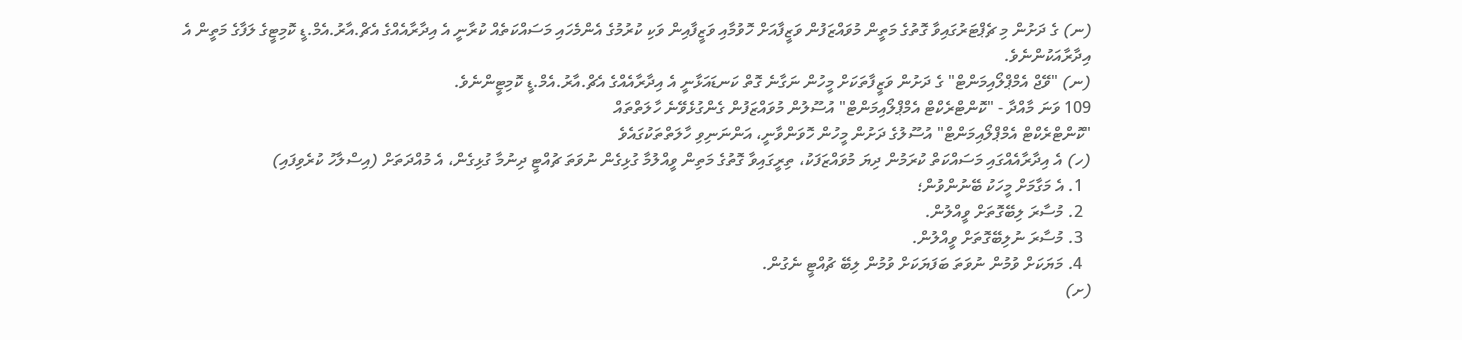(ނ) ގެ ދަށުން މި ޗެޕްޓަރުގައިވާ ގޮތުގެ މަތީން މުވައްޒަފުން ވަޒީފާއަށް ހޮވުމާއި ވަޒީފާއިން ވަކި ކުރުމުގެ އެންމެހައި މަސައްކަތެއް ކުރާނީ އެ އިދާރާއެއްގެ އެޗް.އާރު.އެމް.ޑީ ކޮމިޓީގެ ލަފާގެ މަތީން އެ އިދާރާއަކުންނެވެ.
(ނ) "ވޭޖް އެމްޕްލޯއިމަންޓް" ގެ ދަށުން ވަޒީފާތަކަށް މީހުން ނަގާނެ ގޮތް ކަނޑައަޅާނީ އެ އިދާރާއެއްގެ އެޗް.އާރު.އެމް.ޑީ ކޮމިޓީންނެވެ.
109 ވަނަ މާއްދާ - "ކޮންޓްރެކްޓް އެމްޕްލޯއިމަންޓް" އުސޫލުން މުވައްޒަފުން ގެންގުޅެވޭނެ ހާލަތްތައް
"ކޮންޓްރެކްޓް އެމްޕްލޯއިމަންޓް" އުސޫލުގެ ދަށުން މީހުން ހޮވަންވާނީ، އަންނަނިވި ހާލަތްތަކުގައެވެ
(ހ) އެ އިދާރާއެއްގައި މަސައްކަތް ކުރަމުން ދިޔަ މުވައްޒަފަކު، ތިރީގައިވާ ގޮތުގެ މަތިން ވީއްލުމާ ގުޅިގެން ނުވަތަ ޗުއްޓީ ދިނުމާ ގުޅިގެން، އެ މުއްދަތަށް (އިސްލާހު ކުރެވިފައި)
  1. އެ މަގާމަށް މީހަކު ބޭނުންވުން؛
  2. މުސާރަ ލިބޭގޮތަށް ވީއްލުން.
  3. މުސާރަ ނުލިބޭގޮތަށް ވީއްލުން.
  4. މަޔަކަށް ވުމުން ނުވަތަ ބަފަޔަކަށް ވުމުން ލިބޭ ޗުއްޓީ ނެގުން.
(ށ)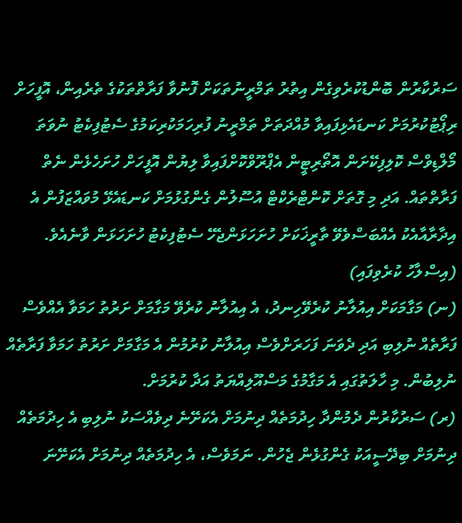ސަރުކާރުން ބޮންޑުކުރެވިގެން އިތުރު ތަމްރީނުތަކަށް ފޮނުވާ ފަރާތްތަކުގެ ތެރެއިން، އޮފީހަށް ރިޕޯޓުކުރުމަށް ކަނޑައެޅިފައިވާ މުއްދަތަށް ތަމްރީނު ފުރިހަމަކުރިކަމުގެ ސެޓުފިކެޓު ނުވަތަ މޯލްޑިވްސް ކޮލިފިކޭށަން އޮތޯރިޓީން އެޕްރޫވްކޮށްފައިވާ ލިޔުން އޮފީހަށް ހުށަހެޅެން ނެތް ފަރާތްތައް. އަދި މި ގޮތަށް ކޮންޓްރެކްޓް އުސޫލުން ގެންގުޅުމަށް ކަނޑައެޅޭ މުވައްޒަފުން އެ އިދާރާއާއެކު އެއްބަސްވެވޭ ތާރީޚަކަށް ހުށަހަޅަންޖެހޭ ސެޓުފިކެޓު ހުށަހަޅަން ވާނެއެވެ. (އިސްލާހު ކުރެވިފައި)
(ނ) މަގާމަކަށް އިއުލާނު ކުރެވޭހިނދު، އެ އިއުލާނު ކުރެވޭ މަގާމަށް ށަރުތު ހަމަވާ އެއްވެސް ފަރާތެއް ނުލިބި އަދި ދެވަނަ ފަހަރަށްވެސް އިއުލާނު ކުރުމުން އެ މަގާމަށް ށަރުތު ހަމަވާ ފަރާތެއް ނުލިބުން. މި ހާލަތުގައި އެ މަގާމުގެ މަސްއޫލިއްޔަތު އަދާ ކުރުމަށް.
(ރ) ސަރުކާރުން ދެމުންދާ ހިދުމަތެއް ދިނުމަށް އެކަށޭނެ ދިވެއްސަކު ނުލިބި އެ ހިދުމަތެއް ދިނުމަށް ބިދޭސީއަކު ގެންގުޅެން ޖެހުން. ނަމަވެސް، އެ ހިދުމަތެއް ދިނުމަށް އެކަށޭނަ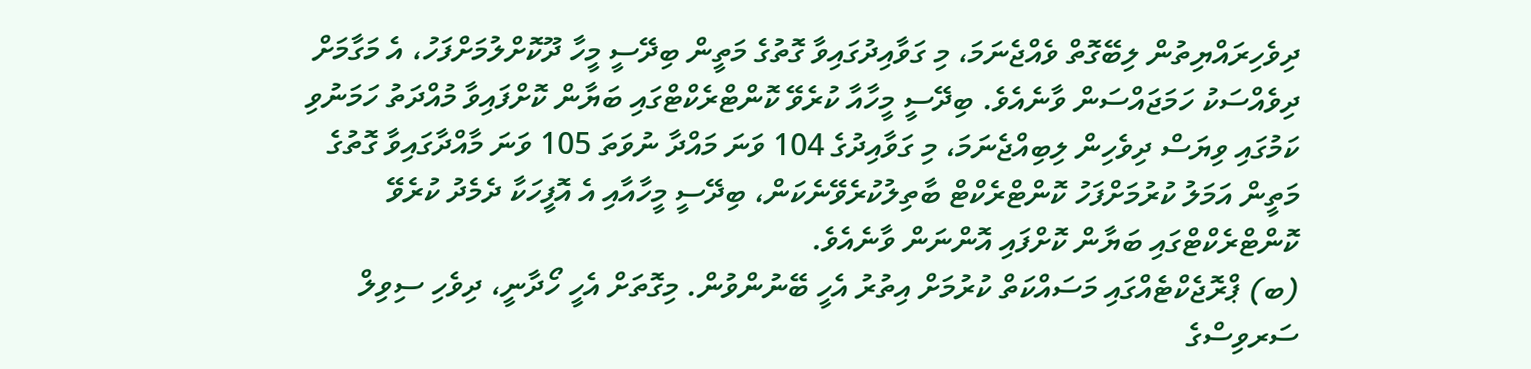ދިވެހިރައްޔިތުން ލިބޭގޮތް ވެއްޖެނަމަ، މި ގަވާއިދުގައިވާ ގޮތުގެ މަތީން ބިދޭސީ މީހާ ދޫކޮށްލުމަށްފަހު، އެ މަގާމަށް ދިވެއްސަކު ހަމަޖައްސަން ވާނެއެވެ. ބިދޭސީ މީހާއާ ކުރެވޭ ކޮންޓްރެކްޓްގައި ބަޔާން ކޮށްފައިވާ މުއްދަތު ހަމަނުވި ކަމުގައި ވިޔަސް ދިވެހިން ލިބިއްޖެނަމަ، މި ގަވާއިދުގެ 104 ވަނަ މައްދާ ނުވަތަ 105 ވަނަ މާއްދާގައިވާ ގޮތުގެ މަތީން އަމަލު ކުރުމަށްފަހު ކޮންޓްރެކްޓް ބާތިލުކުރެވޭނެކަން، ބިދޭސީ މީހާއާއި އެ އޮފީހަކާ ދެމެދު ކުރެވޭ ކޮންޓްރެކްޓްގައި ބަޔާން ކޮށްފައި އޮންނަން ވާނެއެވެ.
(ބ) ޕްރޮޖެކްޓެއްގައި މަސައްކަތް ކުރުމަށް އިތުރު އެހީ ބޭނުންވުން. މިގޮތަށް އެހީ ހޯދާނީ، ދިވެހި ސިވިލް ސަރވިސްގެ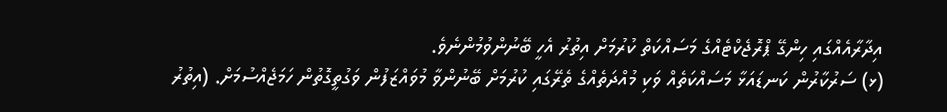އިދާރާއެއްގައި ހިންގޭ ޕްރޮޖެކްޓެއްގެ މަސައްކަތް ކުރުމަށް އިތުރު އެހީ ބޭނުންވުމުންނެވެ.
(ޅ) ސަރުކާރުން ކަނޑައަޅާ މަސައްކަތެއް ވަކި މުއްދަތެއްގެ ތެރޭގައި ކުރުމަށް ބޭނުންވާ މުވައްޒަފުން ވަގުތީގޮތުން ހަމަޖެއްސުމަށް. (އިތުރު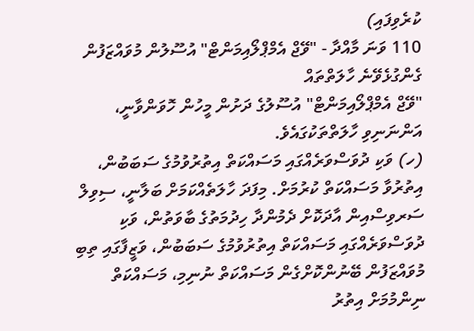ކުރެވިފައި)
110 ވަނަ މާއްދާ - "ވޭޖް އެމްޕްލޯއިމަންޓް" އުސޫލުން މުވައްޒަފުން ގެންގުޅެވޭނެ ހާލަތްތައް
"ވޭޖް އެމްޕްލޯއިމަންޓް" އުސޫލުގެ ދަށުން މީހުން ހޮވަންވާނީ، އަންނަނިވި ހާލަތްތަކުގައެވެ.
(ހ) ވަކި ދުވަސްވަރެއްގައި މަސައްކަތް އިތުރުވުމުގެ ސަބަބުން، އިތުރުވާ މަސައްކަތް ކުރުމަށް. މިފަދަ ހާލަތެއްކަމަށް ބަލާނީ، ސިވިލް ސަރވިސްއިން އާދަކޮށް ދެމުންދާ ހިދުމަތުގެ ބާވަތުން، ވަކި ދުވަސްވަރެއްގައި މަސައްކަތް އިތުރުވުމުގެ ސަބަބުން، ވަޒީފާގައި ތިބި މުވައްޒަފުން ބޭނުންކޮށްގެން މަސައްކަތް ނުނިމި، މަސައްކަތް ނިންމުމަށް އިތުރު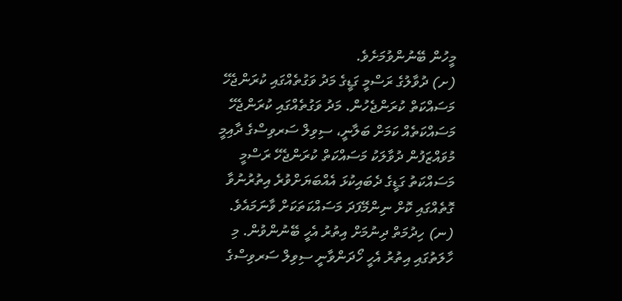މީހުން ބޭނުންވުމަށެވެ.
(ށ) ދުވާލުގެ ރަސްމީ ގަޑީގެ މަދު ވަގުތެއްގައި ކުރަންޖެހޭ މަސައްކަތް ކުރަންޖެހުން. މަދު ވަގުތެއްގައި ކުރަންޖެހޭ މަސައްކަތެއް ކަމަށް ބަލާނީ، ސިވިލް ސަރވިސްގެ ދާއިމީ މުވައްޒަފުން ދުވާލަކު މަސައްކަތް ކުރަންޖެހޭ ރަސްމީ މަސައްކަތު ގަޑީގެ ދެބައިކުޅަ އެއްބަޔަށްވުރެ އިތުރުނުވާ ގޮތެއްގައި ކޮށް ނިންމޭފަދަ މަސައްކަތަކަށް ވާނަމައެވެ.
(ނ) ހިދުމަތް ދިނުމަށް އިތުރު އެހީ ބޭނުންވުން. މި ހާލަތުގައި އިތުރު އެހީ ހޯދަންވާނީ ސިވިލް ސަރވިސްގެ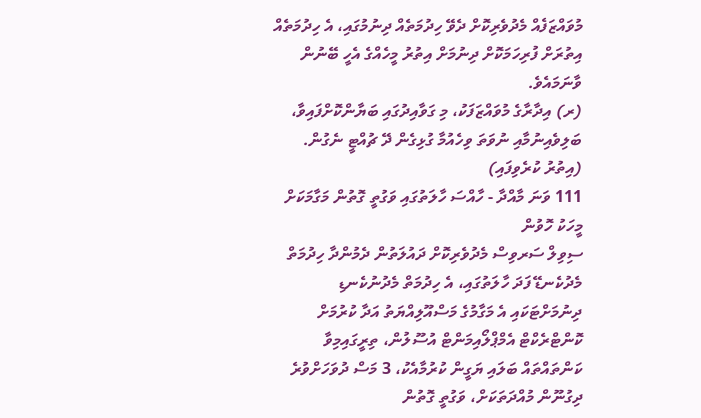މުވައްޒަފެއް މެދުވެރިކޮށް ދެވޭ ހިދުމަތެއް ދިނުމުގައި، އެ ހިދުމަތެއް އިތުރަށް ފުރިހަމަކޮށް ދިނުމަށް އިތުރު މީހެއްގެ އެހީ ބޭނުން ވާނަމައެވެ.
(ރ) އިދާރާގެ މުވައްޒަފަކު، މި ގަވާއިދުގައި ބަޔާންކޮށްފައިވާ، ބަލިވެއިނުމާއި ނުވަތަ ވިހެއުމާ ގުޅިގެން ދޭ ޗުއްޓީ ނެގުން. (އިތުރު ކުރެވިފައި)
111 ވަނަ މާއްދާ - ހާއްސަ ހާލަތުގައި ވަގުތީ ގޮތުން މަގާމަކަށް މީހަކު ހޮވުން
ސިވިލް ސަރވިސް މެދުވެރިކޮށް ދައުލަތުން ދެމުންދާ ހިދުމަތް މެދުކެނޑޭ ފަދަ ހާލަތުގައި، އެ ހިދުމަތް މެދުނުކެނޑި ދިނުމަށްޓަކައި އެ މަގާމުގެ މަސްއޫލިއްޔަތު އަދާ ކުރުމަށް ކޮންޓްރެކްޓް އެމްޕްލޯއިމަންޓް އުސޫލުން، ތިރީގައިމިވާ ކަންތައްތައް ބަލައި ޔަގީން ކުރުމާއެކު، 3 މަސް ދުވަހަށްވުރެ ދިގުނޫން މުއްދަތަކަށް، ވަގުތީ ގޮތުން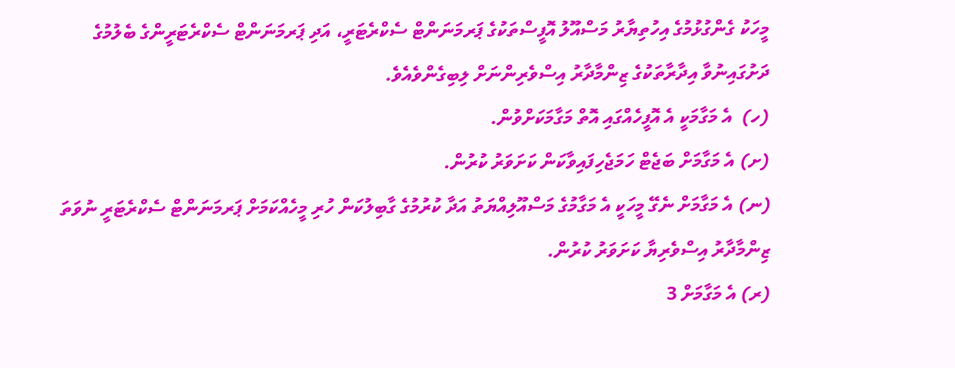މީހަކު ގެންގުޅުމުގެ އިހުތިޔާރު މަސްއޫލު އޮފީސްތަކުގެ ޕަރމަނަންޓް ސެކްރެޓަރީ، އަދި ޕަރމަނަންޓް ސެކްރެޓަރީންގެ ބެލުމުގެ ދަށުގައިނުވާ އިދާރާތަކުގެ ޒިންމާދާރު އިސްވެރިންނަށް ލިބިގެންވެއެވެ.
(ހ)  އެ މަގާމަކީ އެ އޮފީހެއްގައި އޮތް މަގާމަކަށްވުން.
(ށ) އެ މަގާމަށް ބަޖެޓް ހަމަޖެހިފައިވާކަން ކަށަވަރު ކުރުން.
(ނ) އެ މަގާމަށް ނެގޭ މީހަކީ އެ މަގާމުގެ މަސްއޫލިއްޔަތު އަދާ ކުރުމުގެ ގާބިލުކަން ހުރި މީހެއްކަމަށް ޕަރމަނަންޓް ސެކްރެޓަރީ ނުވަތަ ޒިންމާދާރު އިސްވެރިޔާ ކަށަވަރު ކުރުން.
(ރ) އެ މަގާމަށް 3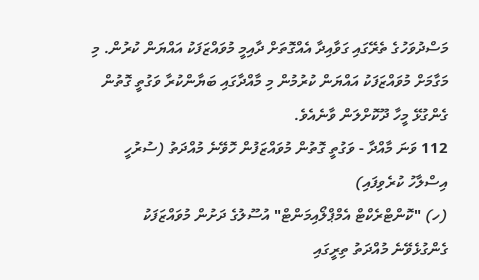މަސްދުވަހުގެ ތެރޭގައި ގަވާއިދާ އެއްގޮތަށް ދާއިމީ މުވައްޒަފަކު އައްޔަން ކުރުން. މި މަގާމަށް މުވައްޒަފަކު އައްޔަން ކުރުމުން މި މާއްދާގައި ބަޔާންކުރާ ވަގުތީ ގޮތުން ގެންގުޅޭ މީހާ ދޫކޮށްލަން ވާނެއެވެ.
112 ވަނަ މާއްދާ - ވަގުތީ ގޮތުން މުވައްޒަފުން ހޮވޭނެ މުއްދަތު (ސުރުހީ އިސްލާހު ކުރެވިފައި)
(ހ) "ކޮންޓްރެކްޓް އެމްޕްލޯއިމަންޓް" އުސޫލުގެ ދަށުން މުވައްޒަފަކު ގެންގުޅެވޭނެ މުއްދަތު ތިރީގައި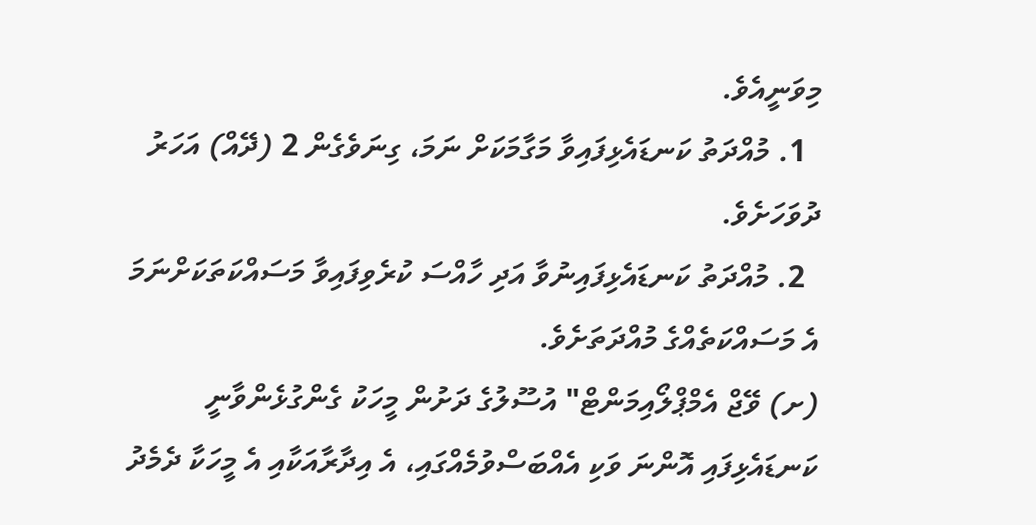މިވަނީއެވެ.
  1. މުއްދަތު ކަނޑައެޅިފައިވާ މަގާމަކަށް ނަމަ، ގިނަވެގެން 2 (ދޭއް) އަހަރު ދުވަހަށެވެ.
  2. މުއްދަތު ކަނޑައެޅިފައިނުވާ އަދި ހާއްސަ ކުރެވިފައިވާ މަސައްކަތަކަށްނަމަ އެ މަސައްކަތެއްގެ މުއްދަތަށެވެ.
(ށ) ވޭޖް އެމްޕްލޯއިމަންޓް" އުސޫލުގެ ދަށުން މީހަކު ގެންގުޅެންވާނީ ކަނޑައެޅިފައި އޮންނަ ވަކި އެއްބަސްވުމެއްގައި، އެ އިދާރާއަކާއި އެ މީހަކާ ދެމެދު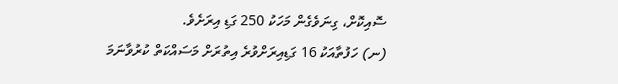ސޮއިކޮށް، ގިނަވެގެން މަހަކު 250 ގަޑި އިރަށެވެ.
(ނ) ހަފުތާއަކު 16 ގަޑިއިރަށްވުރެ އިތުރަށް މަސައްކަތް ކުރުވާނަމަ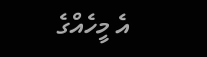އެ މީހެއްގެ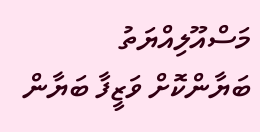މަސްއޫލިއްޔަތު ބަޔާންކޮށް ވަޒީފާ ބަޔާން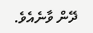ދޭން ވާނެއެވެ.